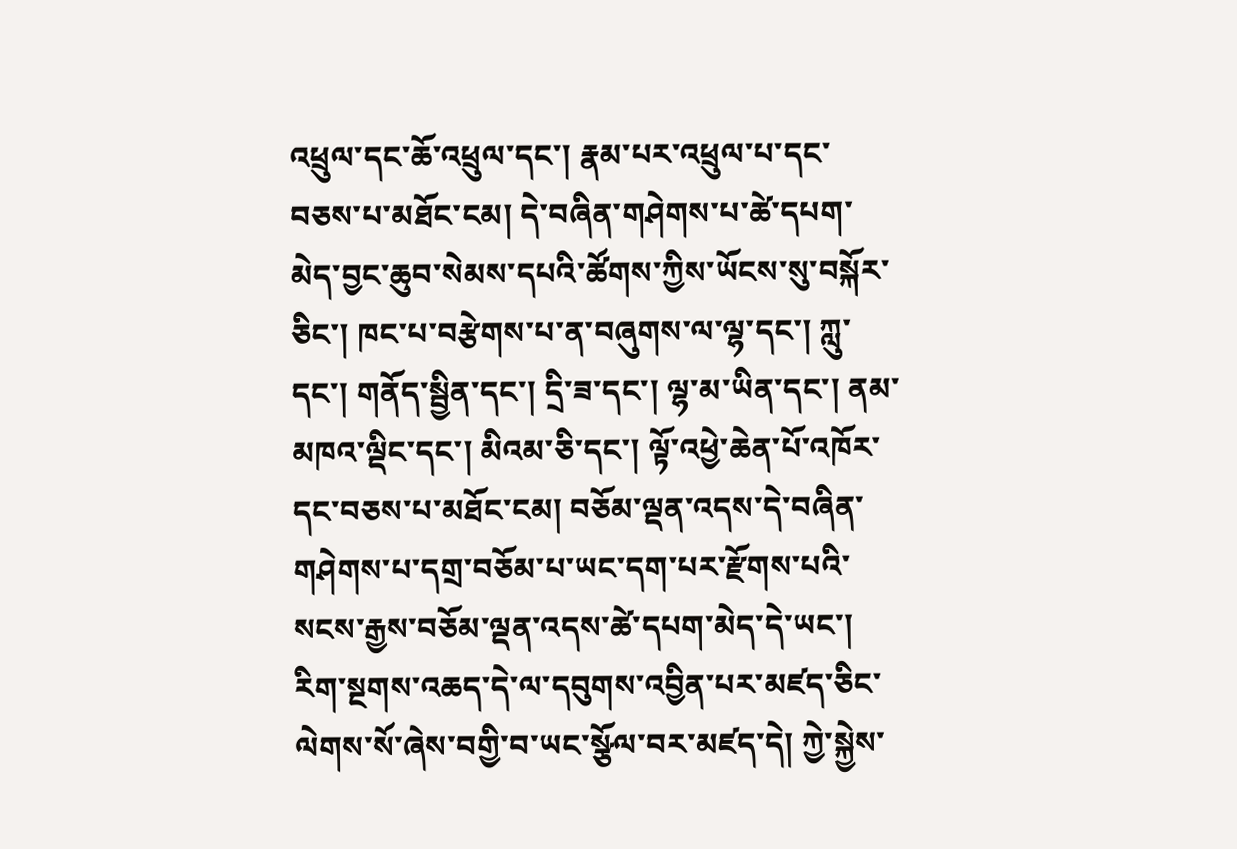འཕྲུལ་དང་ཆོ་འཕྲུལ་དང་། རྣམ་པར་འཕྲུལ་པ་དང་བཅས་པ་མཐོང་ངམ། དེ་བཞིན་གཤེགས་པ་ཚེ་དཔག་མེད་བྱང་ཆུབ་སེམས་དཔའི་ཚོགས་ཀྱིས་ཡོངས་སུ་བསྐོར་ཅིང་། ཁང་པ་བརྩེགས་པ་ན་བཞུགས་ལ་ལྷ་དང་། ཀླུ་དང་། གནོད་སྦྱིན་དང་། དྲི་ཟ་དང་། ལྷ་མ་ཡིན་དང་། ནམ་མཁའ་ལྡིང་དང་། མིའམ་ཅི་དང་། ལྟོ་འཕྱེ་ཆེན་པོ་འཁོར་དང་བཅས་པ་མཐོང་ངམ། བཅོམ་ལྡན་འདས་དེ་བཞིན་གཤེགས་པ་དགྲ་བཅོམ་པ་ཡང་དག་པར་རྫོགས་པའི་སངས་རྒྱས་བཅོམ་ལྡན་འདས་ཚེ་དཔག་མེད་དེ་ཡང་། རིག་སྔགས་འཆད་དེ་ལ་དབུགས་འབྱིན་པར་མཛད་ཅིང་ལེགས་སོ་ཞེས་བགྱི་བ་ཡང་སྩོལ་བར་མཛད་དེ། ཀྱེ་སྐྱེས་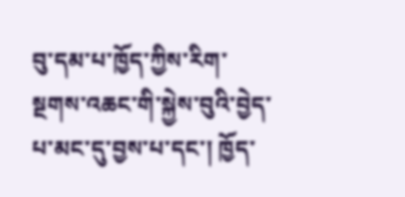བུ་དམ་པ་ཁྱོད་ཀྱིས་རིག་སྔགས་འཆང་གི་སྐྱེས་བུའི་བྱེད་པ་མང་དུ་བྱས་པ་དང་། ཁྱོད་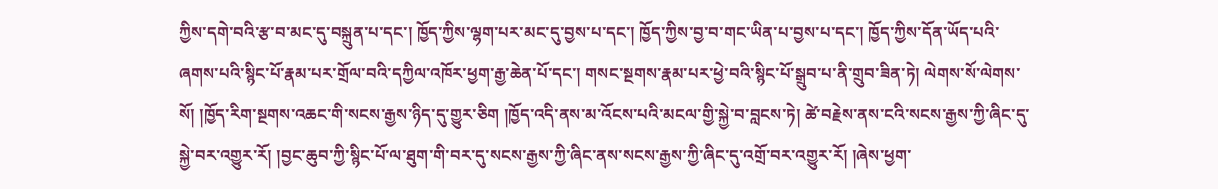ཀྱིས་དགེ་བའི་རྩ་བ་མང་དུ་བསྐྲུན་པ་དང་། ཁྱོད་ཀྱིས་ལྷག་པར་མང་དུ་བྱས་པ་དང་། ཁྱོད་ཀྱིས་བྱ་བ་གང་ཡིན་པ་བྱས་པ་དང་། ཁྱོད་ཀྱིས་དོན་ཡོད་པའི་ཞགས་པའི་སྙིང་པོ་རྣམ་པར་གྲོལ་བའི་དཀྱིལ་འཁོར་ཕྱག་རྒྱ་ཆེན་པོ་དང་། གསང་སྔགས་རྣམ་པར་ཕྱེ་བའི་སྙིང་པོ་སྒྲུབ་པ་ནི་གྲུབ་ཟིན་ཏེ། ལེགས་སོ་ལེགས་སོ། །ཁྱོད་རིག་སྔགས་འཆང་གི་སངས་རྒྱས་ཉིད་དུ་གྱུར་ཅིག །ཁྱོད་འདི་ནས་མ་འོངས་པའི་མངལ་གྱི་སྐྱེ་བ་བླངས་ཏེ། ཚེ་བརྗེས་ནས་ངའི་སངས་རྒྱས་ཀྱི་ཞིང་དུ་སྐྱེ་བར་འགྱུར་རོ། །བྱང་ཆུབ་ཀྱི་སྙིང་པོ་ལ་ཐུག་གི་བར་དུ་སངས་རྒྱས་ཀྱི་ཞིང་ནས་སངས་རྒྱས་ཀྱི་ཞིང་དུ་འགྲོ་བར་འགྱུར་རོ། །ཞེས་ཕྱག་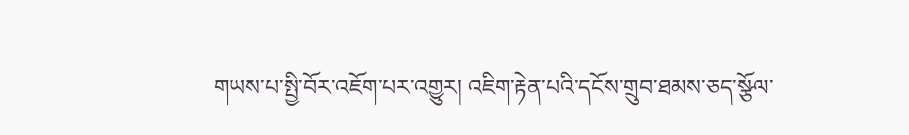གཡས་པ་སྤྱི་བོར་འཇོག་པར་འགྱུར། འཇིག་རྟེན་པའི་དངོས་གྲུབ་ཐམས་ཅད་སྩོལ་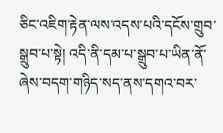ཅིང་འཇིག་རྟེན་ལས་འདས་པའི་དངོས་གྲུབ་སྒྲུབ་པ་སྟེ། འདི་ནི་དམ་པ་སྒྲུབ་པ་ཡིན་ནོ་ཞེས་བདག་གཉིད་སད་ནས་དགའ་བར་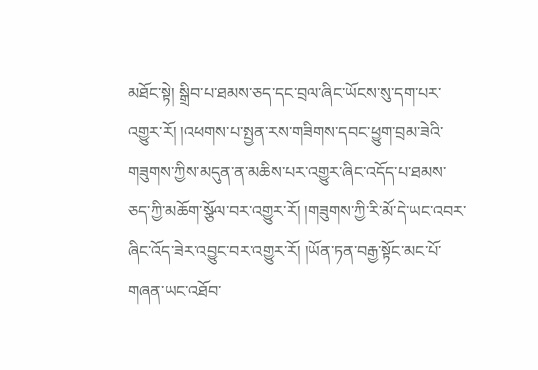མཐོང་སྟེ། སྒྲིབ་པ་ཐམས་ཅད་དང་བྲལ་ཞིང་ཡོངས་སུ་དག་པར་འགྱུར་རོ། །འཕགས་པ་སྤྱན་རས་གཟིགས་དབང་ཕྱུག་བྲམ་ཟེའི་གཟུགས་ཀྱིས་མདུན་ན་མཆིས་པར་འགྱུར་ཞིང་འདོད་པ་ཐམས་ཅད་ཀྱི་མཆོག་སྩོལ་བར་འགྱུར་རོ། །གཟུགས་ཀྱི་རི་མོ་དེ་ཡང་འབར་ཞིང་འོད་ཟེར་འབྱུང་བར་འགྱུར་རོ། །ཡོན་ཏན་བརྒྱ་སྟོང་མང་པོ་གཞན་ཡང་འཐོབ་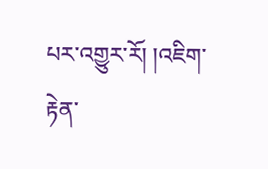པར་འགྱུར་རོ། །འཇིག་རྟེན་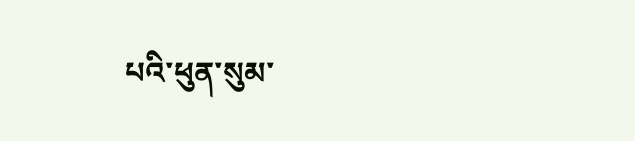པའི་ཕུན་སུམ་